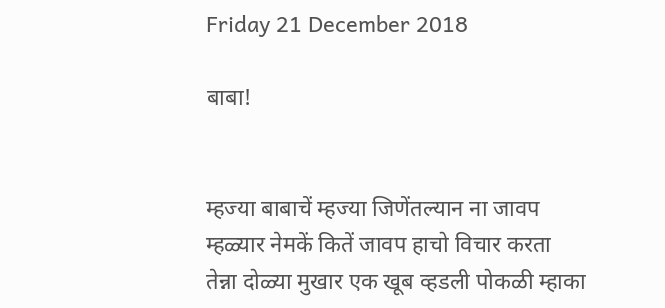Friday 21 December 2018

बाबा!


म्हज्या बाबाचें म्हज्या जिणेंतल्यान ना जावप म्हळ्यार नेमकें कितें जावप हाचो विचार करता तेन्ना दोळ्या मुखार एक खूब व्हडली पोकळी म्हाका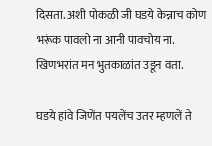दिसता. अशी पोकळी जी घडये केन्नाच कोण भरूंक पावलो ना आनी पावचोय ना. खिणभरांत मन भुतकाळांत उडून वता.

घडये हांवे जिणेंत पयलेंच उतर म्हणलें ते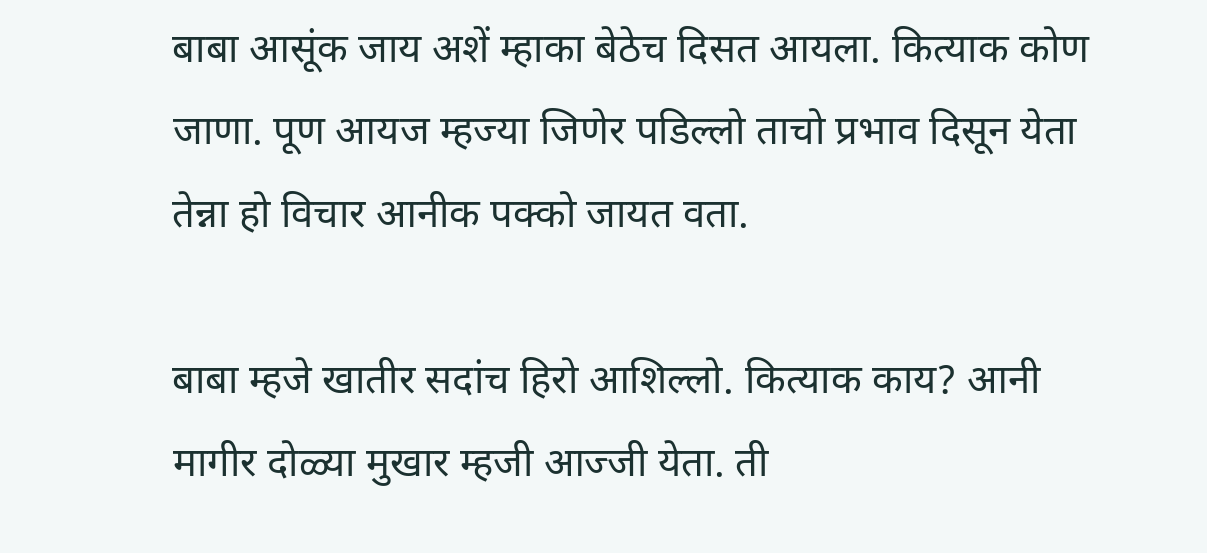बाबा आसूंक जाय अशें म्हाका बेठेच दिसत आयला. कित्याक कोण जाणा. पूण आयज म्हज्या जिणेर पडिल्लो ताचो प्रभाव दिसून येता तेन्ना हो विचार आनीक पक्को जायत वता.

बाबा म्हजे खातीर सदांच हिरो आशिल्लो. कित्याक काय? आनी मागीर दोळ्या मुखार म्हजी आज्जी येता. ती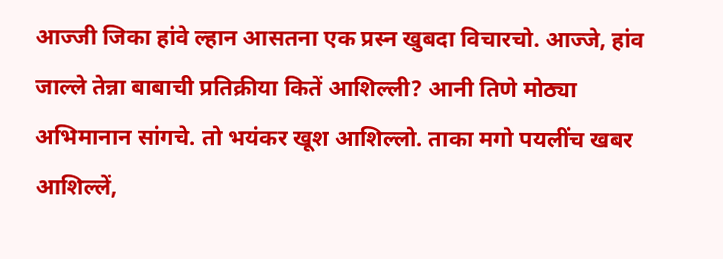आज्जी जिका हांवे ल्हान आसतना एक प्रस्न खुबदा विचारचो. आज्जे, हांव जाल्ले तेन्ना बाबाची प्रतिक्रीया कितें आशिल्ली? आनी तिणे मोठ्या अभिमानान सांगचे. तो भयंकर खूश आशिल्लो. ताका मगो पयलींच खबर आशिल्लें,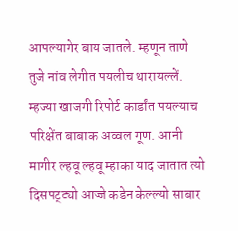आपल्यागेर बाय जातले. म्हणून ताणे तुजे नांव लेगीत पयलीच थारायल्लें. म्हज्या खाजगी रिपोर्ट कार्डांत पयल्याच परिक्षेंत बाबाक अव्वल गूण. आनी मागीर ल्हवू ल्हवू म्हाका याद जातात त्यो दिसपट्ट्यो आज्जे कडेन केल्ल्यो साबार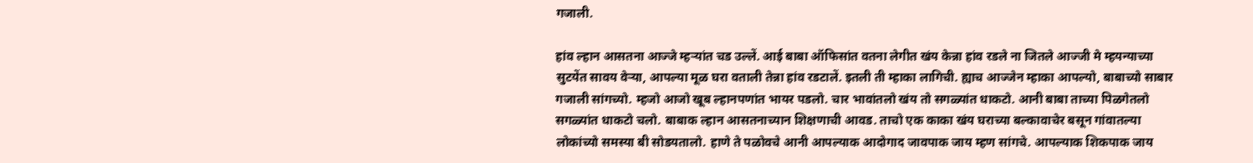गजाली.

हांव ल्हान आसतना आज्जे म्हऱ्यांत चड उल्लें. आई बाबा ऑफिसांत वतना लेगीत खंय केन्ना हांव रडले ना जितले आज्जी मे म्हयन्याच्या सुटयेंत सावय वेऱ्या, आपल्या मूळ घरा वताली तेन्ना हांव रडटालें. इतली ती म्हाका लागिची. ह्याच आज्जेन म्हाका आपल्यो, बाबाच्यो साबार गजाली सांगच्यो. म्हजो आजो खूब ल्हानपणांत भायर पडलो. चार भावांतलो खंय तो सगळ्यांत धाकटो. आनी बाबा ताच्या पिळगेतलो सगळ्यांत धाकटो चलो. बाबाक ल्हान आसतनाच्यान शिक्षणाची आवड. ताचो एक काका खंय घराच्या बल्कावाचेर बसून गांवातल्या लोकांच्यो समस्या बी सोडयतालो. हाणे ते पळोवचे आनी आपल्याक आदोगाद जावपाक जाय म्हण सांगचे. आपल्याक शिकपाक जाय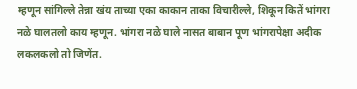म्हणून सांगिल्ले तेन्ना खंय ताच्या एका काकान ताका विचारील्ले, शिकून कितें भांगरा नळे घालतलो काय म्हणून. भांगरा नळे घाले नासत बाबान पूण भांगरापेक्षा अदीक लकलकलो तो जिणेंत.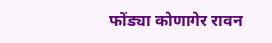फोंड्या कोणागेर रावन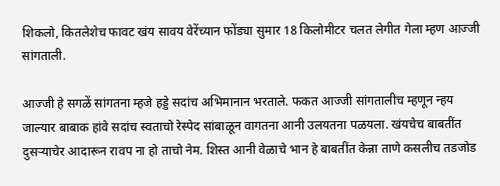शिकलो, कितलेशेच फावट खंय सावय वेरेंच्यान फोंड्या सुमार 18 किलोमीटर चलत लेगीत गेला म्हण आज्जी सांगताली.

आज्जी हे सगळें सांगतना म्हजे हड्डे सदांच अभिमानान भरताले. फकत आज्जी सांगतालीच म्हणून न्हय जाल्यार बाबाक हांवे सदांच स्वताचो रेस्पेद सांबाळून वागतना आनी उलयतना पळयला. खंयचेच बाबतींत दुसऱ्याचेर आदारून रावप ना हो ताचो नेम. शिस्त आनी वेळाचे भान हे बाबतींत केन्ना ताणे कसलीच तडजोड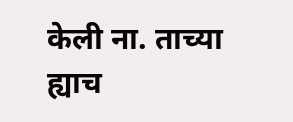केली ना. ताच्या ह्याच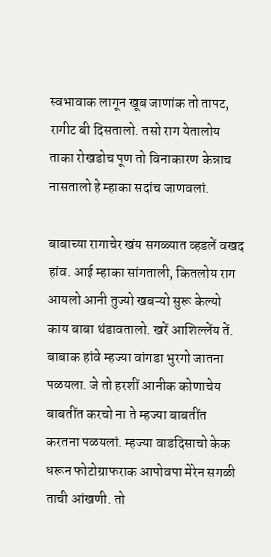स्वभावाक लागून खूब जाणांक तो तापट, रागीट बी दिसतालो. तसो राग येतालोय ताका रोखडोच पूण तो विनाकारण केन्नाच नासतालो हे म्हाका सदांच जाणवलां.

बाबाच्या रागाचेर खंय सगळ्यात व्हडलें वखद हांव. आई म्हाका सांगताली, कितलोय राग आयलो आनी तुज्यो खबऱ्यो सुरू केल्यो काय बाबा थंडावतालो. खरें आशिल्लेंय तें. बाबाक हांवे म्हज्या वांगडा भुरगो जातना पळयला. जे तो हरशीं आनीक कोणाचेय बाबतींत करचो ना ते म्हज्या बाबतींत करतना पळयलां. म्हज्या वाडदिसाचो केक धरून फोटोग्राफराक आपोवपा मेरेन सगळी ताची आंखणी. तो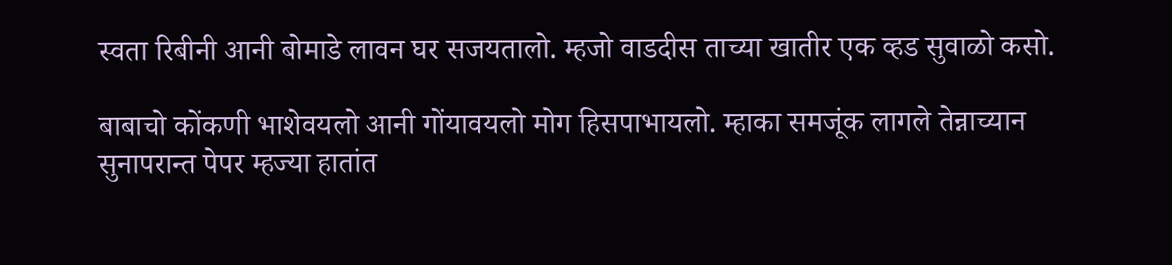स्वता रिबीनी आनी बोमाडे लावन घर सजयतालो. म्हजो वाडदीस ताच्या खातीर एक व्हड सुवाळो कसो.

बाबाचो कोंकणी भाशेवयलो आनी गोंयावयलो मोग हिसपाभायलो. म्हाका समजूंक लागले तेन्नाच्यान सुनापरान्त पेपर म्हज्या हातांत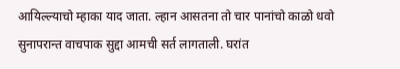आयिल्ल्याचो म्हाका याद जाता. ल्हान आसतना तो चार पानांचो काळो धवो सुनापरान्त वाचपाक सुद्दा आमची सर्त लागताली. घरांत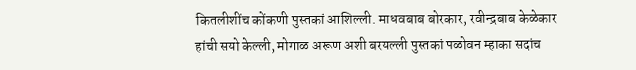कितलीशींच कोंकणी पुस्तकां आशिल्ली. माधवबाब बोरकार, रवीन्द्रबाब केळेकार हांची सयो केल्ली, मोगाळ अरूण अशी बरयल्ली पुस्तकां पळोवन म्हाका सदांच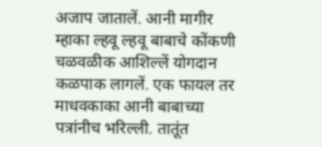अजाप जातालें. आनी मागीर म्हाका ल्हवू ल्हवू बाबाचे कोंकणी चळवळीक आशिल्लें योगदान कळपाक लागलें. एक फायल तर माधवकाका आनी बाबाच्या पत्रांनीच भरिल्ली. तातूंत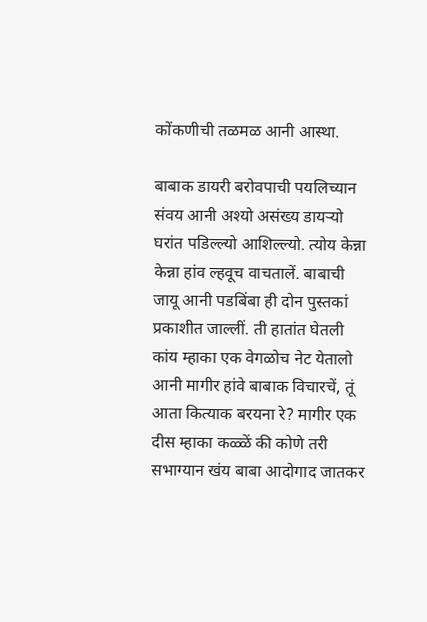कोंकणीची तळमळ आनी आस्था.

बाबाक डायरी बरोवपाची पयलिच्यान संवय आनी अश्यो असंख्य डायऱ्यो घरांत पडिल्ल्यो आशिल्ल्यो. त्योय केन्ना केन्ना हांव ल्हवूच वाचतालें. बाबाची जायू आनी पडबिंबा ही दोन पुस्तकां प्रकाशीत जाल्लीं. ती हातांत घेतली कांय म्हाका एक वेगळोच नेट येतालो आनी मागीर हांवे बाबाक विचारचें, तूं आता कित्याक बरयना रे? मागीर एक दीस म्हाका कळ्ळें की कोणे तरी सभाग्यान खंय बाबा आदोगाद जातकर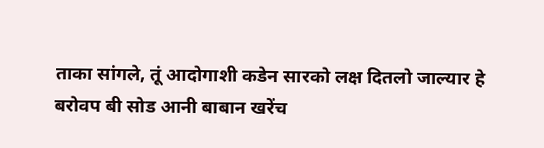ताका सांगले, तूं आदोगाशी कडेन सारको लक्ष दितलो जाल्यार हे बरोवप बी सोड आनी बाबान खरेंच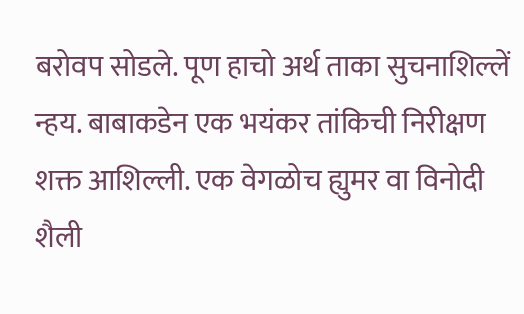बरोवप सोडले. पूण हाचो अर्थ ताका सुचनाशिल्लें न्हय. बाबाकडेन एक भयंकर तांकिची निरीक्षण शक्त आशिल्ली. एक वेगळोच ह्युमर वा विनोदी शैली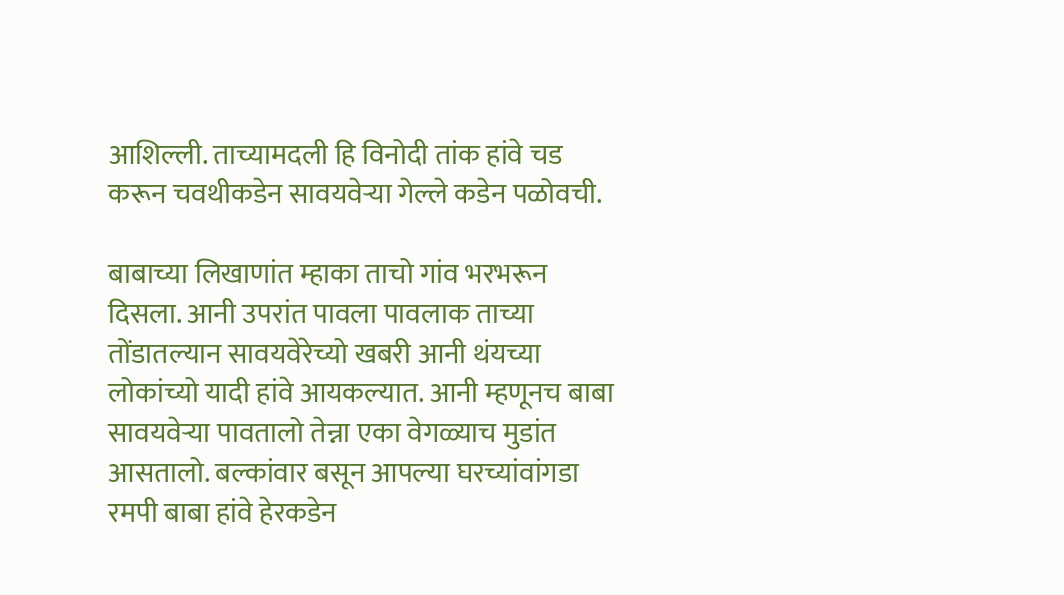आशिल्ली. ताच्यामदली हि विनोदी तांक हांवे चड करून चवथीकडेन सावयवेऱ्या गेल्ले कडेन पळोवची.

बाबाच्या लिखाणांत म्हाका ताचो गांव भरभरून दिसला. आनी उपरांत पावला पावलाक ताच्या तोंडातल्यान सावयवेरेच्यो खबरी आनी थंयच्या लोकांच्यो यादी हांवे आयकल्यात. आनी म्हणूनच बाबा सावयवेऱ्या पावतालो तेन्ना एका वेगळ्याच मुडांत आसतालो. बल्कांवार बसून आपल्या घरच्यांवांगडा रमपी बाबा हांवे हेरकडेन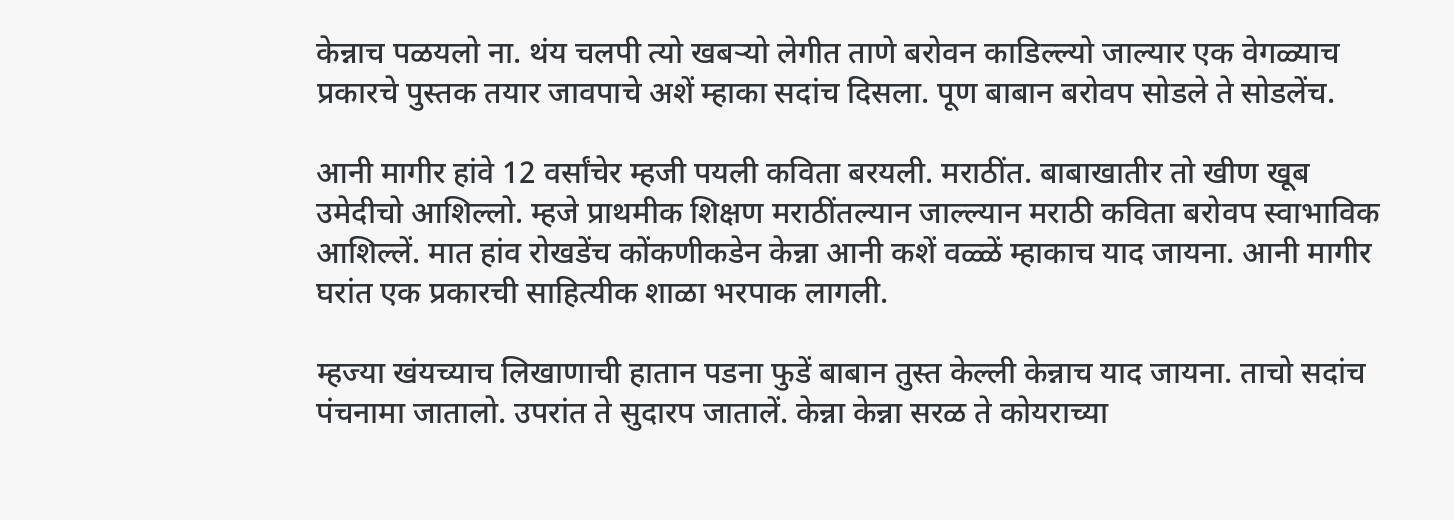केन्नाच पळयलो ना. थंय चलपी त्यो खबऱ्यो लेगीत ताणे बरोवन काडिल्ल्यो जाल्यार एक वेगळ्याच प्रकारचे पुस्तक तयार जावपाचे अशें म्हाका सदांच दिसला. पूण बाबान बरोवप सोडले ते सोडलेंच.

आनी मागीर हांवे 12 वर्सांचेर म्हजी पयली कविता बरयली. मराठींत. बाबाखातीर तो खीण खूब उमेदीचो आशिल्लो. म्हजे प्राथमीक शिक्षण मराठींतल्यान जाल्ल्यान मराठी कविता बरोवप स्वाभाविक आशिल्लें. मात हांव रोखडेंच कोंकणीकडेन केन्ना आनी कशें वळ्ळें म्हाकाच याद जायना. आनी मागीर घरांत एक प्रकारची साहित्यीक शाळा भरपाक लागली.

म्हज्या खंयच्याच लिखाणाची हातान पडना फुडें बाबान तुस्त केल्ली केन्नाच याद जायना. ताचो सदांच पंचनामा जातालो. उपरांत ते सुदारप जातालें. केन्ना केन्ना सरळ ते कोयराच्या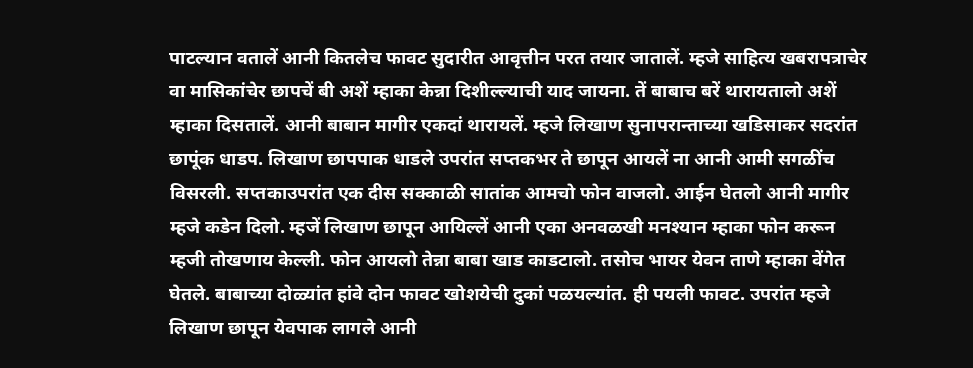पाटल्यान वतालें आनी कितलेच फावट सुदारीत आवृत्तीन परत तयार जातालें. म्हजे साहित्य खबरापत्राचेर वा मासिकांचेर छापचें बी अशें म्हाका केन्ना दिशील्ल्याची याद जायना. तें बाबाच बरें थारायतालो अशें म्हाका दिसतालें. आनी बाबान मागीर एकदां थारायलें. म्हजे लिखाण सुनापरान्ताच्या खडिसाकर सदरांत छापूंक धाडप. लिखाण छापपाक धाडले उपरांत सप्तकभर ते छापून आयलें ना आनी आमी सगळींच विसरली. सप्तकाउपरांत एक दीस सक्काळी सातांक आमचो फोन वाजलो. आईन घेतलो आनी मागीर म्हजे कडेन दिलो. म्हजें लिखाण छापून आयिल्लें आनी एका अनवळखी मनश्यान म्हाका फोन करून म्हजी तोखणाय केल्ली. फोन आयलो तेन्ना बाबा खाड काडटालो. तसोच भायर येवन ताणे म्हाका वेंगेत घेतले. बाबाच्या दोळ्यांत हांवे दोन फावट खोशयेची दुकां पळयल्यांत. ही पयली फावट. उपरांत म्हजे लिखाण छापून येवपाक लागले आनी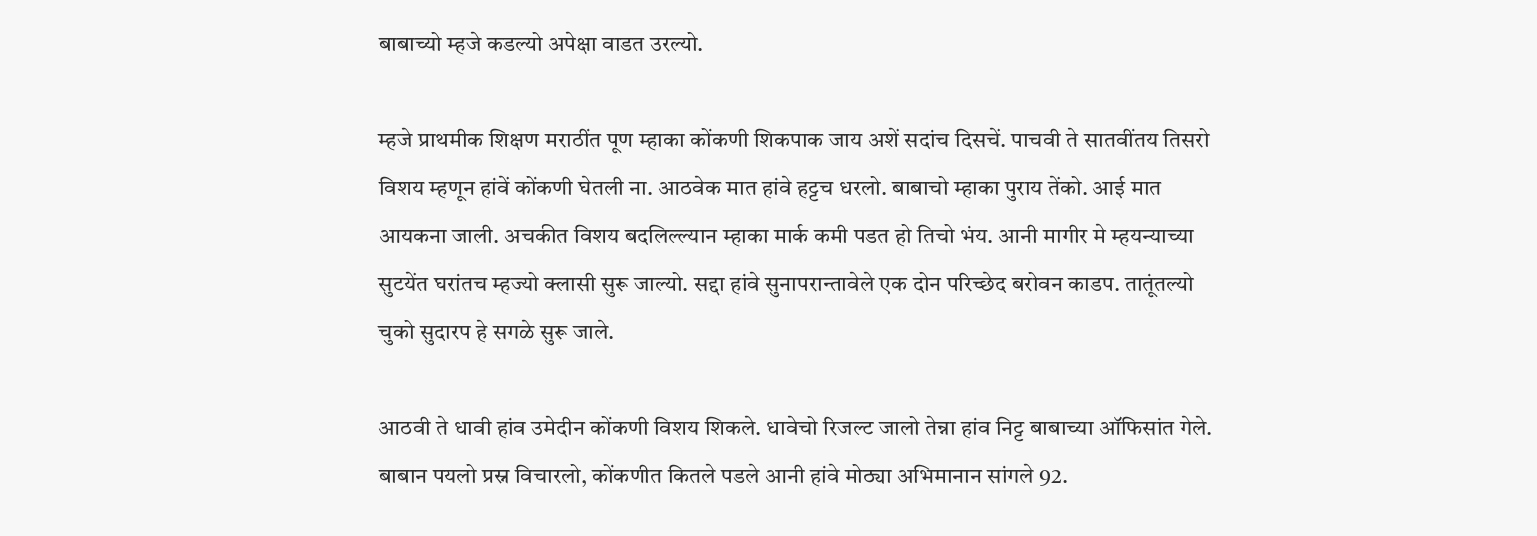बाबाच्यो म्हजे कडल्यो अपेक्षा वाडत उरल्यो.

म्हजे प्राथमीक शिक्षण मराठींत पूण म्हाका कोंकणी शिकपाक जाय अशें सदांच दिसचें. पाचवी ते सातवींतय तिसरो विशय म्हणून हांवें कोंकणी घेतली ना. आठवेक मात हांवे हट्टच धरलो. बाबाचो म्हाका पुराय तेंको. आई मात आयकना जाली. अचकीत विशय बदलिल्ल्यान म्हाका मार्क कमी पडत हो तिचो भंय. आनी मागीर मे म्हयन्याच्या सुटयेंत घरांतच म्हज्यो क्लासी सुरू जाल्यो. सद्दा हांवे सुनापरान्तावेले एक दोन परिच्छेद बरोवन काडप. तातूंतल्यो चुको सुदारप हे सगळे सुरू जाले.

आठवी ते धावी हांव उमेदीन कोंकणी विशय शिकले. धावेचो रिजल्ट जालो तेन्ना हांव निट्ट बाबाच्या ऑफिसांत गेले. बाबान पयलो प्रस्न विचारलो, कोंकणीत कितले पडले आनी हांवे मोठ्या अभिमानान सांगले 92.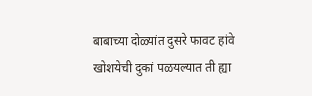बाबाच्या दोळ्यांत दुसरे फावट हांवे खोशयेची दुकां पळयल्यात ती ह्या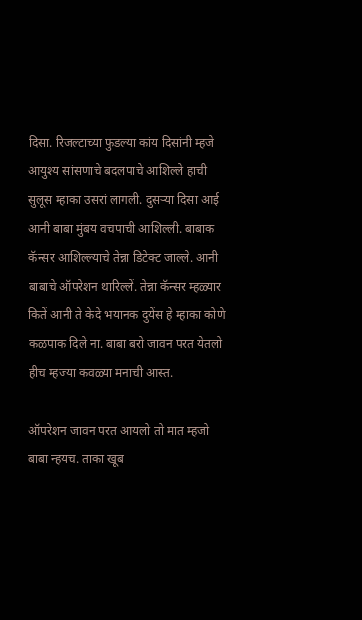दिसा. रिजल्टाच्या फुडल्या कांय दिसांनी म्हजे आयुश्य सांसणाचे बदलपाचे आशिल्ले हाची सुलूस म्हाका उसरां लागली. दुसऱ्या दिसा आई आनी बाबा मुंबय वचपाची आशिल्ली. बाबाक कॅन्सर आशिल्ल्याचे तेन्ना डिटेक्ट जाल्ले. आनी बाबाचे ऑपरेशन थारिल्लें. तेन्ना कॅन्सर म्हळ्यार कितें आनी ते केदे भयानक दुयेंस हे म्हाका कोणे कळपाक दिले ना. बाबा बरो जावन परत येतलो हीच म्हज्या कवळ्या मनाची आस्त.

ऑपरेशन जावन परत आयलो तो मात म्हजो बाबा न्हयच. ताका खूब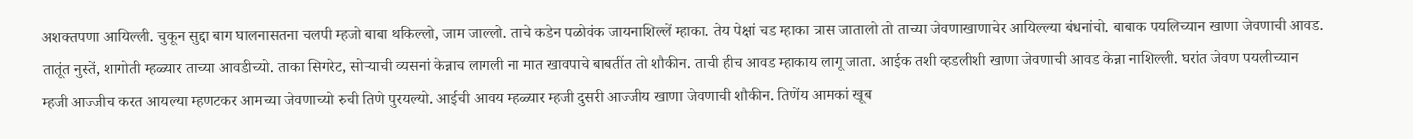अशक्तपणा आयिल्ली. चुकून सुद्दा बाग घालनासतना चलपी म्हजो बाबा थकिल्लो, जाम जाल्लो. ताचे कडेन पळोवंक जायनाशिल्लें म्हाका. तेय पेक्षां चड म्हाका त्रास जातालो तो ताच्या जेवणाखाणाचेर आयिल्ल्या बंधनांचो. बाबाक पयलिच्यान खाणा जेवणाची आवड. तातूंत नुस्तें, शागोती म्हळ्यार ताच्या आवडीच्यो. ताका सिगरेट, सोऱ्याची व्यसनां केन्नाच लागली ना मात खावपाचे बाबतींत तो शौकीन. ताची हीच आवड म्हाकाय लागू जाता. आईक तशी व्हडलीशी खाणा जेवणाची आवड केन्ना नाशिल्ली. घरांत जेवण पयलीच्यान म्हजी आज्जीच करत आयल्या म्हणटकर आमच्या जेवणाच्यो रुची तिणे पुरयल्यो. आईची आवय म्हळ्यार म्हजी दुसरी आज्जीय खाणा जेवणाची शौकीन. तिणेंय आमकां खूब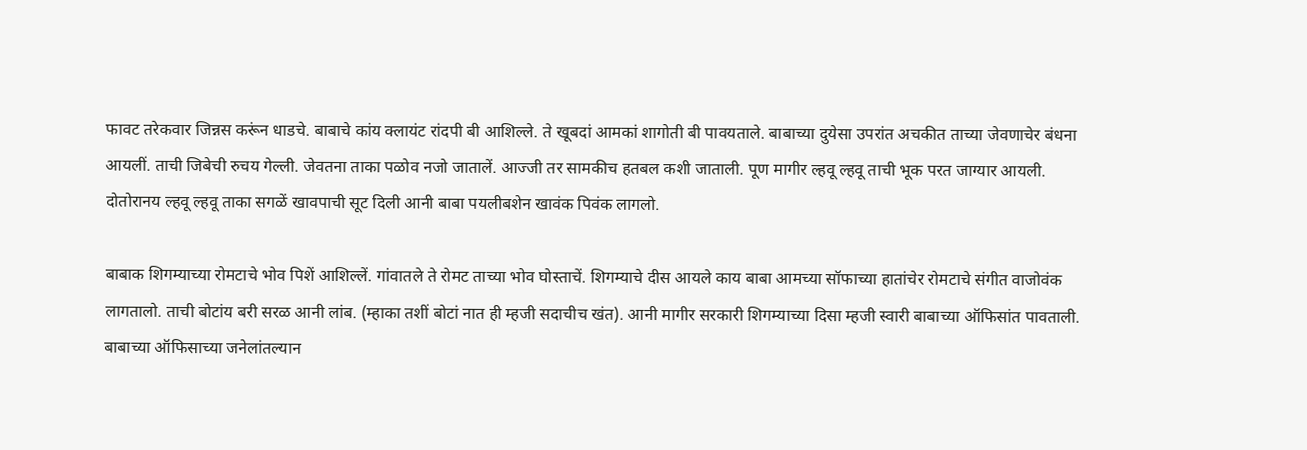फावट तरेकवार जिन्नस करूंन धाडचे. बाबाचे कांय क्लायंट रांदपी बी आशिल्ले. ते खूबदां आमकां शागोती बी पावयताले. बाबाच्या दुयेसा उपरांत अचकीत ताच्या जेवणाचेर बंधना आयलीं. ताची जिबेची रुचय गेल्ली. जेवतना ताका पळोव नजो जातालें. आज्जी तर सामकीच हतबल कशी जाताली. पूण मागीर ल्हवू ल्हवू ताची भूक परत जाग्यार आयली. दोतोरानय ल्हवू ल्हवू ताका सगळें खावपाची सूट दिली आनी बाबा पयलीबशेन खावंक पिवंक लागलो.

बाबाक शिगम्याच्या रोमटाचे भोव पिशें आशिल्लें. गांवातले ते रोमट ताच्या भोव घोस्ताचें. शिगम्याचे दीस आयले काय बाबा आमच्या सॉफाच्या हातांचेर रोमटाचे संगीत वाजोवंक लागतालो. ताची बोटांय बरी सरळ आनी लांब. (म्हाका तशीं बोटां नात ही म्हजी सदाचीच खंत). आनी मागीर सरकारी शिगम्याच्या दिसा म्हजी स्वारी बाबाच्या ऑफिसांत पावताली. बाबाच्या ऑफिसाच्या जनेलांतल्यान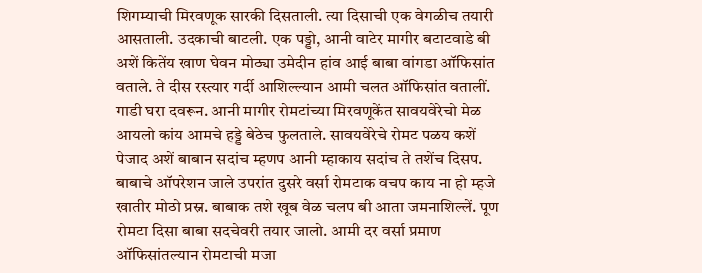शिगम्याची मिरवणूक सारकी दिसताली. त्या दिसाची एक वेगळीच तयारी आसताली. उदकाची बाटली. एक पड्डो, आनी वाटेर मागीर बटाटवाडे बी अशें कितेंय खाण घेवन मोठ्या उमेदीन हांव आई बाबा वांगडा ऑफिसांत वताले. ते दीस रस्त्यार गर्दी आशिल्ल्यान आमी चलत ऑफिसांत वतालीं. गाडी घरा दवरून. आनी मागीर रोमटांच्या मिरवणूकेंत सावयवेरेचो मेळ आयलो कांय आमचे हड्डे बेठेच फुलताले. सावयवेरेचे रोमट पळय कशें पेजाद अशें बाबान सदांच म्हणप आनी म्हाकाय सदांच ते तशेंच दिसप. बाबाचे ऑपरेशन जाले उपरांत दुसरे वर्सा रोमटाक वचप काय ना हो म्हजे खातीर मोठो प्रस्न. बाबाक तशे खूब वेळ चलप बी आता जमनाशिल्लें. पूण रोमटा दिसा बाबा सदचेवरी तयार जालो. आमी दर वर्सा प्रमाण ऑफिसांतल्यान रोमटाची मजा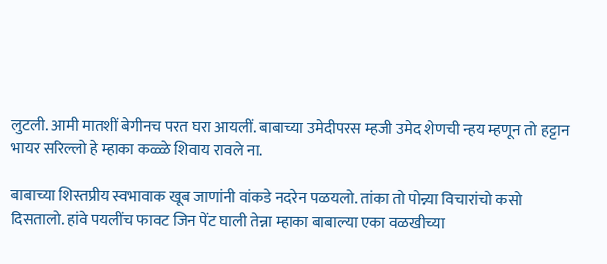लुटली. आमी मातशीं बेगीनच परत घरा आयलीं. बाबाच्या उमेदीपरस म्हजी उमेद शेणची न्हय म्हणून तो हट्टान भायर सरिल्लो हे म्हाका कळ्ळे शिवाय रावले ना.

बाबाच्या शिस्तप्रीय स्वभावाक खूब जाणांनी वांकडे नदरेन पळयलो. तांका तो पोन्न्या विचारांचो कसो दिसतालो. हांवे पयलींच फावट जिन पेंट घाली तेन्ना म्हाका बाबाल्या एका वळखीच्या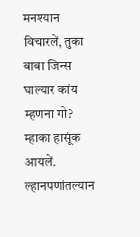मनश्यान विचारलें, तुका बाबा जिन्स घाल्यार कांय म्हणना गो? म्हाका हासूंक आयलें. ल्हानपणांतल्यान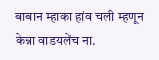बाबान म्हाका हांव चली म्हणून केन्ना वाडयलेंच ना.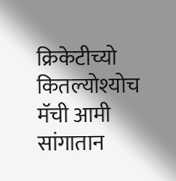क्रिकेटीच्यो कितल्योश्योच मॅची आमी सांगातान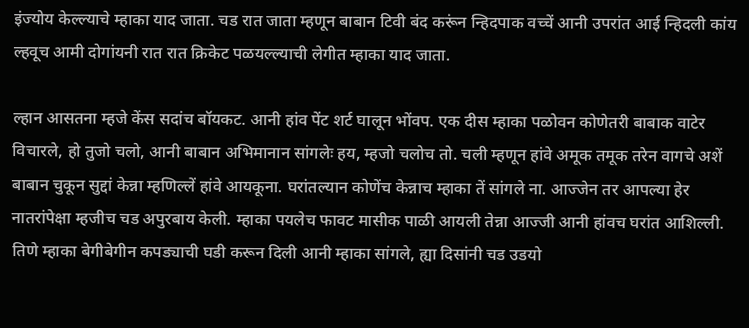इंज्योय केल्ल्याचे म्हाका याद जाता. चड रात जाता म्हणून बाबान टिवी बंद करूंन न्हिदपाक वच्चें आनी उपरांत आई न्हिदली कांय ल्हवूच आमी दोगांयनी रात रात क्रिकेट पळयल्ल्याची लेगीत म्हाका याद जाता.

ल्हान आसतना म्हजे केंस सदांच बॉयकट. आनी हांव पेंट शर्ट घालून भोंवप. एक दीस म्हाका पळोवन कोणेतरी बाबाक वाटेर विचारले, हो तुजो चलो, आनी बाबान अभिमानान सांगलेः हय, म्हजो चलोच तो. चली म्हणून हांवे अमूक तमूक तरेन वागचे अशें बाबान चुकून सुद्दां केन्ना म्हणिल्लें हांवे आयकूना. घरांतल्यान कोणेंच केन्नाच म्हाका तें सांगले ना. आज्जेन तर आपल्या हेर नातरांपेक्षा म्हजीच चड अपुरबाय केली. म्हाका पयलेच फावट मासीक पाळी आयली तेन्ना आज्जी आनी हांवच घरांत आशिल्ली. तिणे म्हाका बेगीबेगीन कपड्याची घडी करून दिली आनी म्हाका सांगले, ह्या दिसांनी चड उडयो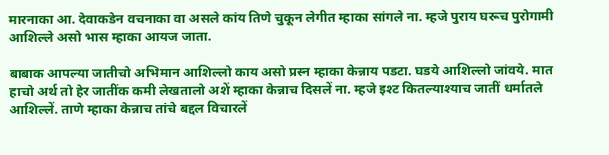मारनाका आ. देवाकडेन वचनाका वा असले कांय तिणे चुकून लेगीत म्हाका सांगले ना. म्हजे पुराय घरूच पुरोगामी आशिल्ले असो भास म्हाका आयज जाता.

बाबाक आपल्या जातीचो अभिमान आशिल्लो काय असो प्रस्न म्हाका केन्नाय पडटा. घडये आशिल्लो जांवये. मात हाचो अर्थ तो हेर जातींक कमी लेखतालो अशें म्हाका केन्नाच दिसलें ना. म्हजे इश्ट कितल्याश्याच जातीं धर्मातले आशिल्लें. ताणे म्हाका केन्नाच तांचे बद्दल विचारलें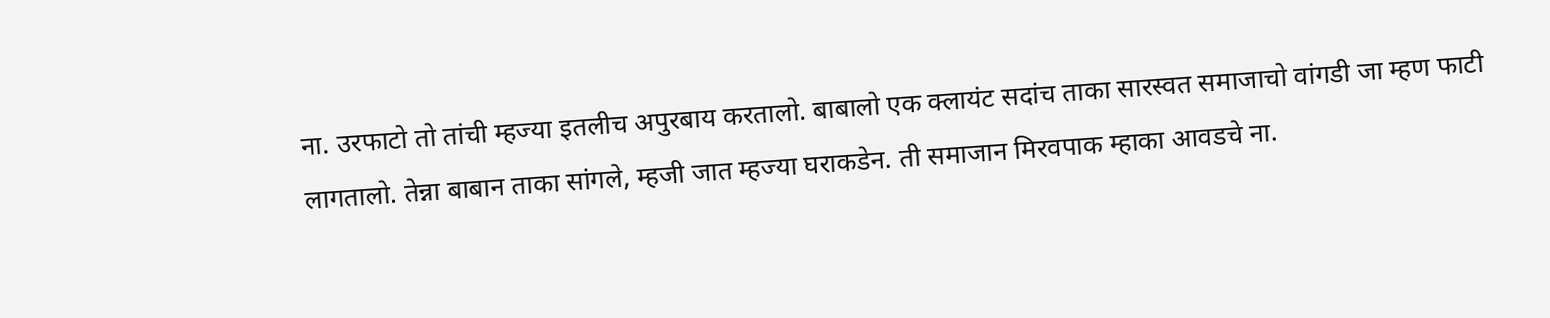ना. उरफाटो तो तांची म्हज्या इतलीच अपुरबाय करतालो. बाबालो एक क्लायंट सदांच ताका सारस्वत समाजाचो वांगडी जा म्हण फाटी लागतालो. तेन्ना बाबान ताका सांगले, म्हजी जात म्हज्या घराकडेन. ती समाजान मिरवपाक म्हाका आवडचे ना.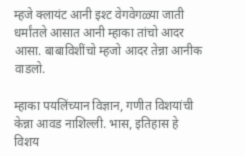म्हजे क्लायंट आनी इश्ट वेगवेगळ्या जाती धर्मांतले आसात आनी म्हाका तांचो आदर आसा. बाबाविशींचो म्हजो आदर तेन्ना आनीक वाडलो.

म्हाका पयलिंच्यान विज्ञान, गणीत विशयांची केन्ना आवड नाशिल्ली. भास, इतिहास हे विशय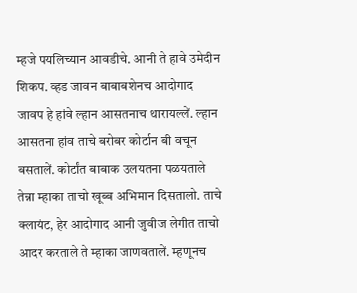म्हजे पयलिच्यान आवडीचे. आनी ते हावे उमेदीन शिकप. व्हड जावन बाबाबशेनच आदोगाद जावप हे हांवे ल्हान आसतनाच थारायल्लें. ल्हान आसतना हांव ताचे बरोबर कोर्टान बी वचून बसतालें. कोर्टांत बाबाक उलयतना पळयताले तेन्ना म्हाका ताचो खूब्ब अभिमान दिसतालो. ताचे क्लायंट, हेर आदोगाद आनी जुवीज लेगीत ताचो आदर करताले ते म्हाका जाणवतालें. म्हणूनच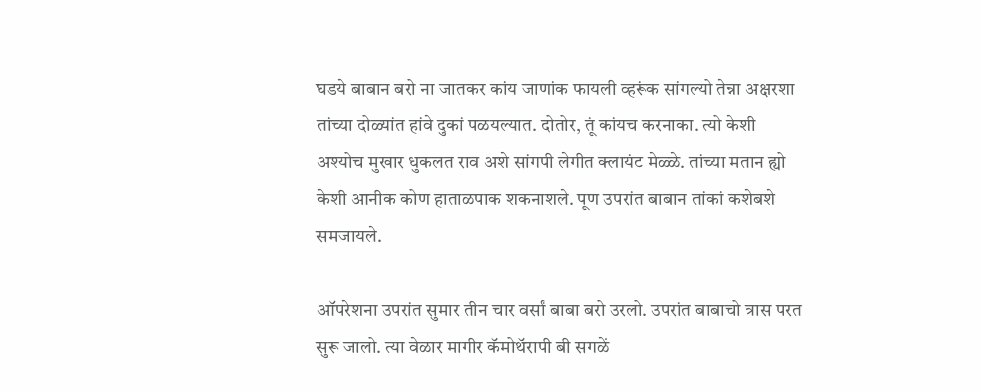घडये बाबान बरो ना जातकर कांय जाणांक फायली व्हरूंक सांगल्यो तेन्ना अक्षरशा तांच्या दोळ्यांत हांवे दुकां पळयल्यात. दोतोर, तूं कांयच करनाका. त्यो केशी अश्योच मुखार धुकलत राव अशे सांगपी लेगीत क्लायंट मेळ्ळे. तांच्या मतान ह्यो केशी आनीक कोण हाताळपाक शकनाशले. पूण उपरांत बाबान तांकां कशेबशे समजायले.

ऑपरेशना उपरांत सुमार तीन चार वर्सां बाबा बरो उरलो. उपरांत बाबाचो त्रास परत सुरू जालो. त्या वेळार मागीर कॅमोथॅरापी बी सगळें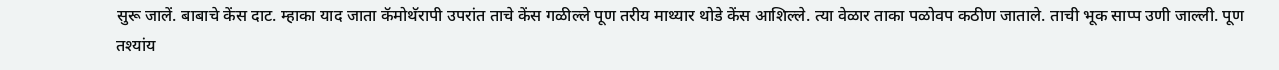सुरू जालें. बाबाचे केंस दाट. म्हाका याद जाता कॅमोथॅरापी उपरांत ताचे केंस गळील्ले पूण तरीय माथ्यार थोडे केंस आशिल्ले. त्या वेळार ताका पळोवप कठीण जाताले. ताची भूक साप्प उणी जाल्ली. पूण तश्यांय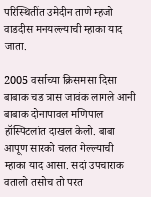परिस्थितींत उमेदीन ताणे म्हजो वाडदीस मनयल्ल्याची म्हाका याद जाता.

2005 वर्साच्या क्रिसमसा दिसा बाबाक चड त्रास जावंक लागले आनी बाबाक दोनापावल मणिपाल हॉस्पिटलांत दाखल केलो. बाबा आपूण सारको चलत गेल्ल्याची म्हाका याद आसा. सदां उपचाराक वतालो तसोच तो परत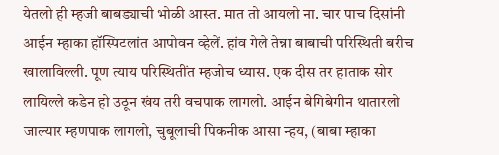येतलो ही म्हजी बाबड्याची भोळी आस्त. मात तो आयलो ना. चार पाच दिसांनी आईन म्हाका हॉस्पिटलांत आपोवन व्हेलें. हांव गेले तेन्ना बाबाची परिस्थिती बरीच खालाविल्ली. पूण त्याय परिस्थितींत म्हजोच ध्यास. एक दीस तर हाताक सोर लायिल्ले कडेन हो उठून खंय तरी वचपाक लागलो. आईन बेगिबेगीन थातारलो जाल्यार म्हणपाक लागलो, चुबूलाची पिकनीक आसा न्हय, (बाबा म्हाका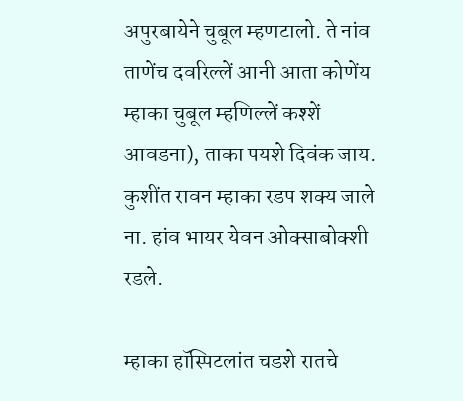अपुरबायेने चुबूल म्हणटालो. ते नांव ताणेंच दवरिल्लें आनी आता कोणेंय म्हाका चुबूल म्हणिल्लें कश्शें आवडना), ताका पयशे दिवंक जाय. कुशींत रावन म्हाका रडप शक्य जाले ना. हांव भायर येवन ओक्साबोक्शी रडले.

म्हाका हॉस्पिटलांत चडशे रातचे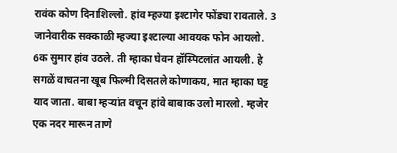रावंक कोण दिनाशिल्लो. हांव म्हज्या इश्टागेर फोंड्या रावताले. 3 जानेवारीक सक्काळी म्हज्या इश्टाल्या आवयक फोन आयलो. 6क सुमार हांव उठले. ती म्हाका घेवन हॉस्पिटलांत आयली. हे सगळें वाचतना खूब फिल्मी दिसतले कोणाकय, मात म्हाका घट्ट याद जाता. बाबा म्हऱ्यांत वचून हांवे बाबाक उलो मारलो. म्हजेर एक नदर मारून ताणे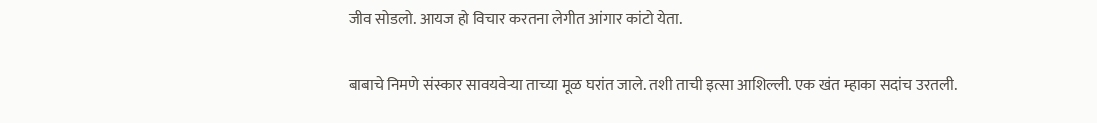जीव सोडलो. आयज हो विचार करतना लेगीत आंगार कांटो येता.

बाबाचे निमणे संस्कार सावयवेऱ्या ताच्या मूळ घरांत जाले. तशी ताची इत्सा आशिल्ली. एक खंत म्हाका सदांच उरतली.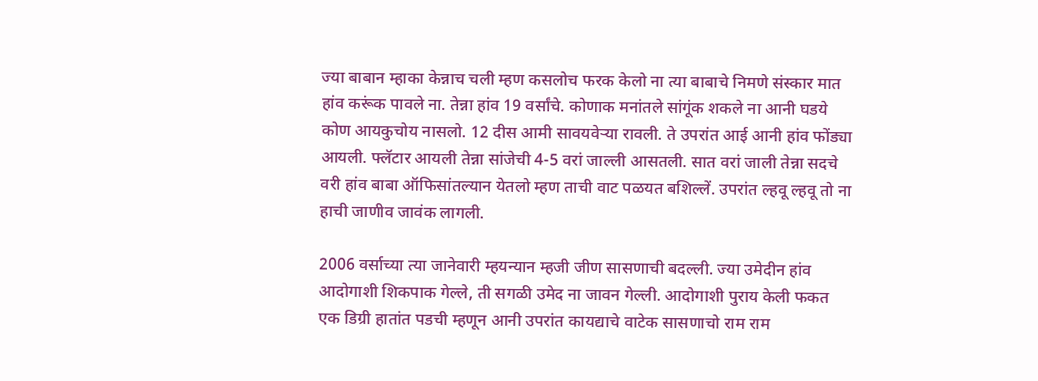ज्या बाबान म्हाका केन्नाच चली म्हण कसलोच फरक केलो ना त्या बाबाचे निमणे संस्कार मात हांव करूंक पावले ना. तेन्ना हांव 19 वर्सांचे. कोणाक मनांतले सांगूंक शकले ना आनी घडये कोण आयकुचोय नासलो. 12 दीस आमी सावयवेऱ्या रावली. ते उपरांत आई आनी हांव फोंड्या आयली. फ्लॅटार आयली तेन्ना सांजेची 4-5 वरां जाल्ली आसतली. सात वरां जाली तेन्ना सदचे वरी हांव बाबा ऑफिसांतल्यान येतलो म्हण ताची वाट पळयत बशिल्लें. उपरांत ल्हवू ल्हवू तो ना हाची जाणीव जावंक लागली.

2006 वर्साच्या त्या जानेवारी म्हयन्यान म्हजी जीण सासणाची बदल्ली. ज्या उमेदीन हांव आदोगाशी शिकपाक गेल्ले, ती सगळी उमेद ना जावन गेल्ली. आदोगाशी पुराय केली फकत एक डिग्री हातांत पडची म्हणून आनी उपरांत कायद्याचे वाटेक सासणाचो राम राम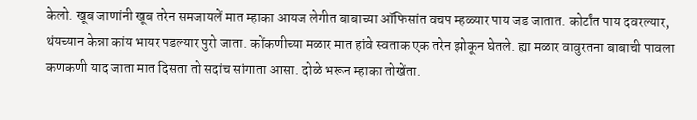केलो. खूब जाणांनी खूब तरेन समजायलें मात म्हाका आयज लेगीत बाबाच्या ऑफिसांत वचप म्हळ्यार पाय जड जातात. कोर्टांत पाय दवरल्यार, थंयच्यान केन्ना कांय भायर पडल्यार पुरो जाता. कोंकणीच्या मळार मात हांवे स्वताक एक तरेन झोकून घेतले. ह्या मळार वावुरतना बाबाची पावला कणकणी याद जाता मात दिसता तो सदांच सांगाता आसा. दोळे भरून म्हाका तोखेंता.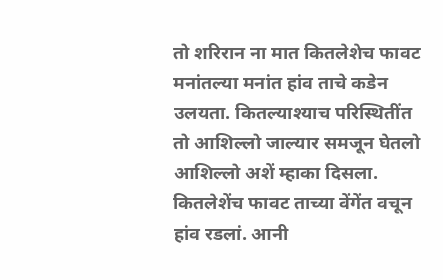तो शरिरान ना मात कितलेशेच फावट मनांतल्या मनांत हांव ताचे कडेन उलयता. कितल्याश्याच परिस्थितींत तो आशिल्लो जाल्यार समजून घेतलो आशिल्लो अशें म्हाका दिसला. कितलेशेंच फावट ताच्या वेंगेंत वचून हांव रडलां. आनी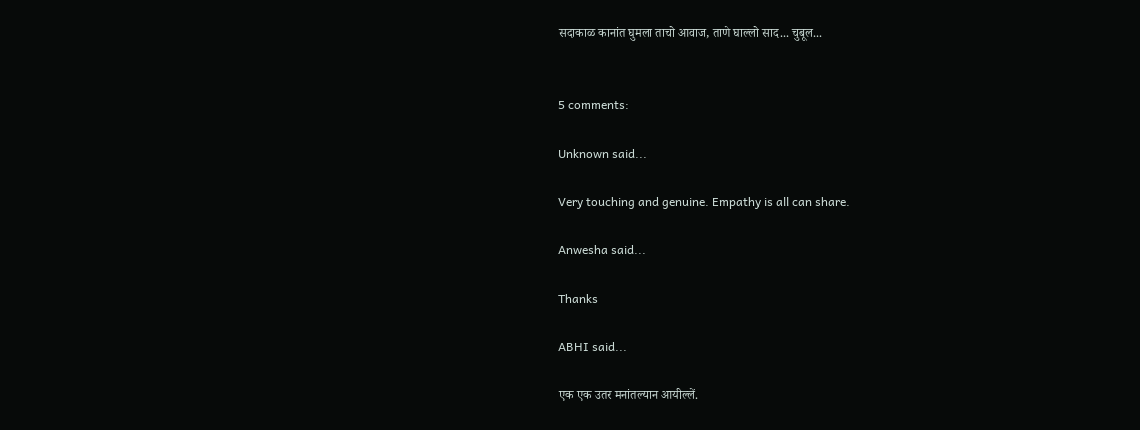सदाकाळ कानांत घुमला ताचो आवाज, ताणे घाल्लो साद... चुबूल...


5 comments:

Unknown said...

Very touching and genuine. Empathy is all can share.

Anwesha said...

Thanks

ABHI said...

एक एक उतर मनांतल्यान आयील्लें.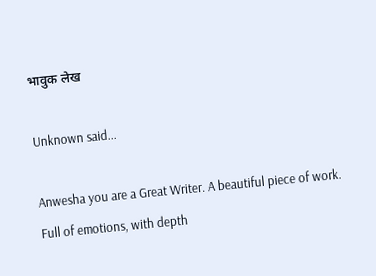भावुक लेख

Unknown said...

Anwesha you are a Great Writer. A beautiful piece of work. Full of emotions, with depth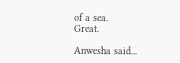of a sea.
Great.

Anwesha said...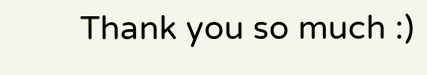Thank you so much :)